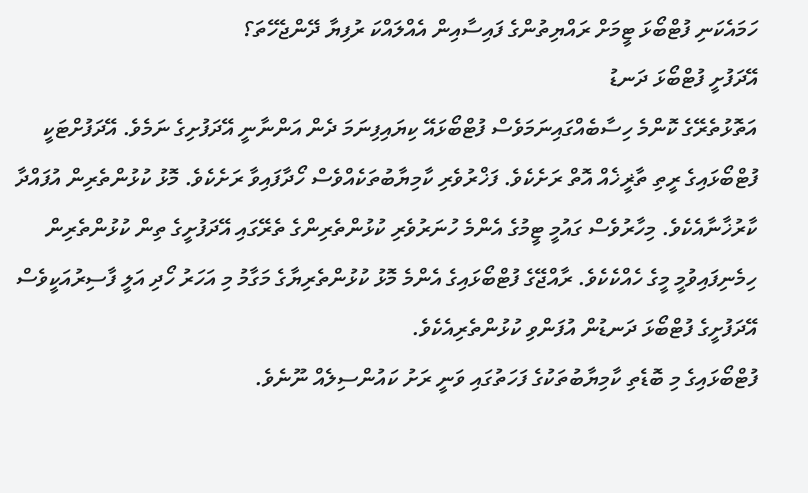ހަމައެކަނި ފުޓްބޯޅަ ޓީމަށް ރައްޔިތުންގެ ފައިސާއިން އެއްލައްކަ ރުފިޔާ ދޭންޖެހޭތަ؟
އޭދަފުށީ ފުޓްބޯޅަ ދަނޑު
އަތޮޅުތެރޭގެ ކޮންމެ ހިސާބެއްގައިނަމަވެސް ފުޓްބޯޅައޭ ކިޔައިފިނަމަ ދެން އަންނާނީ އޭދަފުށިގެ ނަމެވެ. އޭދަފުށްޓަކީ ފުޓްބޯޅައިގެ ރީތި ތާޜީޚެއް އޮތް ރަށެކެވެ. ފަޚްރުވެރި ކާމިޔާބުތަކެއްވެސް ހޯދާފައިވާ ރަށެކެވެ. މޮޅު ކުޅުންތެރިން އުފައްދާ ކާރުޚާނާއެކެވެ. މިހާރުވެސް ގައުމީ ޓީމުގެ އެންމެ ހުނަރުވެރި ކުޅުންތެރިންގެ ތެރޭގައި އޭދަފުށީގެ ތިން ކުޅުންތެރިން ހިމެނިފައިވުމީ މީގެ ހެއްކެކެވެ. ރާއްޖޭގެ ފުޓްބޯޅައިގެ އެންމެ މޮޅު ކުޅުންތެރިޔާގެ މަގާމު މި އަހަރު ހޯދި އަލީ ފާސިރުއަކީވެސް އޭދަފުށީގެ ފުޓްބޯޅަ ދަނޑުން އުފަންވި ކުޅުންތެރިއެކެވެ.
ފުޓްބޯޅައިގެ މި ބޮޑެތި ކާމިޔާބުތަކުގެ ފަހަތުގައި ވަނީ ރަށު ކައުންސިލެއް ނޫނެވެ.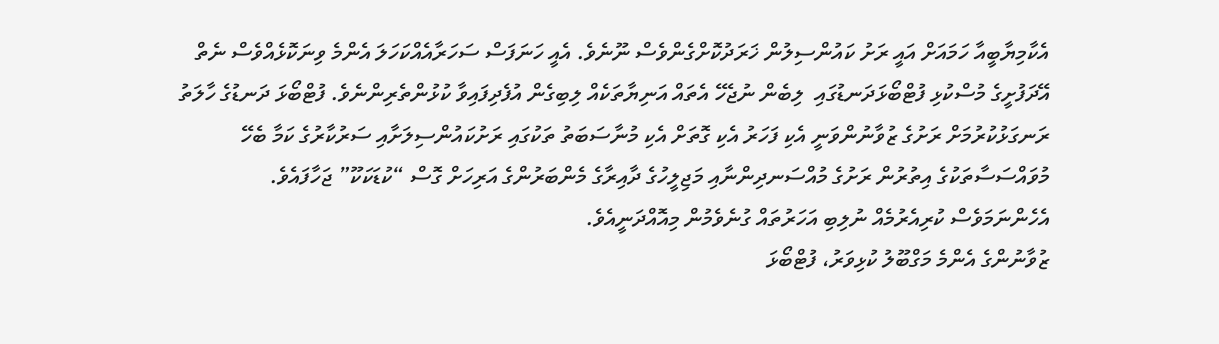އެކާމިޔާބީއާ ހަމައަށް އައީ ރަށު ކައުންސިލުން ޚަރަދުކޮށްގެންވެސް ނޫނެވެ. އެއީ ހަނަފަސް ސަހަރާއެއްކަހަލަ އެންމެ ވިނަކޮޅެއްވެސް ނެތް އޭދަފުށީގެ މުސްކުޅި ފުޓްބޯޅަދަނޑުގައި  ލިބެން ނުޖެހޭ އެތައް އަނިޔާތަކެއް ލިބިގެން އުފެދިފައިވާ ކުޅުންތެރިންނެވެ. ފުޓްބޯޅަ ދަނޑުގެ ހާލަތު ރަނގަޅުކުރުމަށް ރަށުގެ ޒުވާނުންވަނީ އެކި ފަހަރު އެކި ގޮތަށް އެކި މުނާސަބަތު ތަކުގައި ރަށުކައުންސިލަށާއި ސަރުކާރުގެ ކަމާ ބެހޭ މުވައްސަސާތަކުގެ އިތުރުން ރަށުގެ މުއްސަނދިންނާއި މަޖިލީހުގެ ދާއިރާގެ މެންބަރުންގެ އަރިހަށް ގޮސް “ކުޑަކަކޫ” ޖަހާފައެވެ. އެހެންނަމަވެސް ކުރިއެރުމެއް ނުލިބި އަހަރުތައް ގުނެވެމުން މިއޮއްދަނީއެވެ.
ޒުވާނުންގެ އެންމެ މަގްބޫލު ކުޅިވަރު، ފުޓްބޯޅަ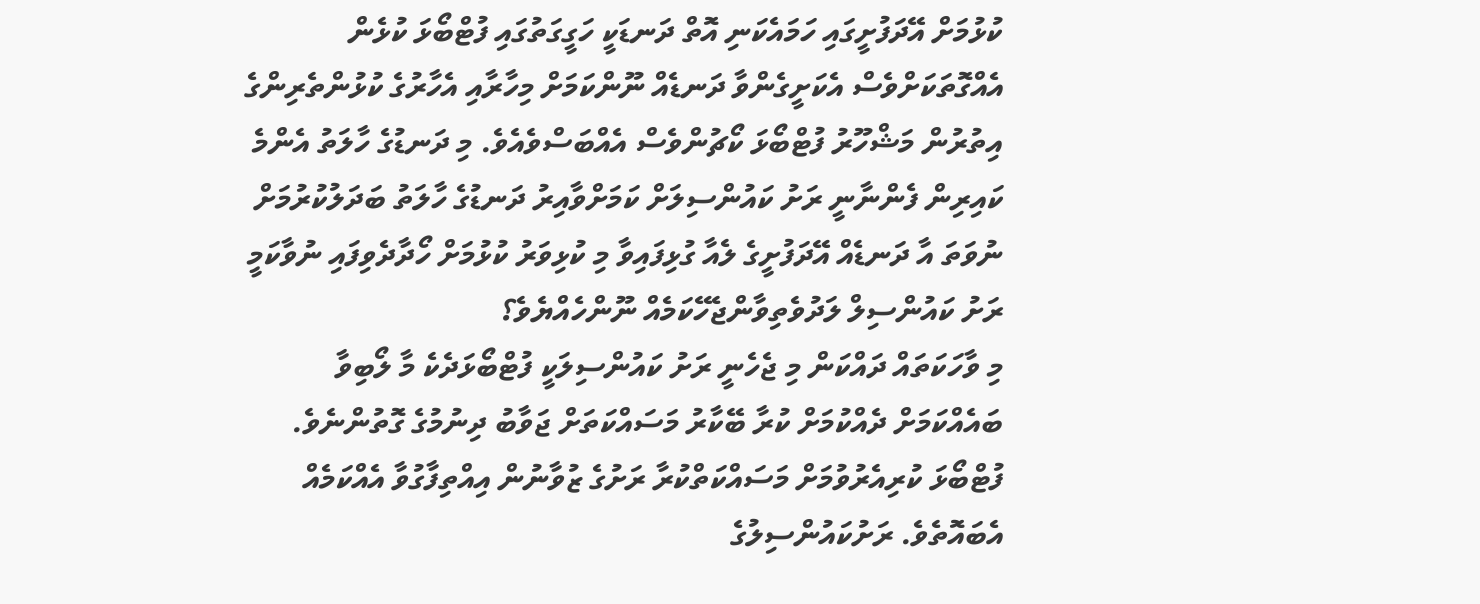ކުޅުމަށް އޭދަފުށީގައި ހަމައެކަނި އޮތް ދަނޑަކީ ހަގީގަތުގައި ފުޓްބޯޅަ ކުޅެން އެއްގޮތަކަށްވެސް އެކަށީގެންވާ ދަނޑެއް ނޫންކަމަށް މިހާރާއި އެހާރުގެ ކުޅުންތެރިންގެ އިތުރުން މަޝްހޫރު ފުޓްބޯޅަ ކޯޗުންވެސް އެއްބަސްވެއެވެ. މި ދަނޑުގެ ހާލަތު އެންމެ ކައިރިން ފެންނާނީ ރަށު ކައުންސިލަށް ކަމަށްވާއިރު ދަނޑުގެ ހާލަތު ބަދަލުކުރުމަށް ނުވަތަ އާ ދަނޑެއް އޭދަފުށީގެ ލެއާ ގުޅިފައިވާ މި ކުޅިވަރު ކުޅުމަށް ހޯދާދެވިފައި ނުވާކަމީ ރަށު ކައުންސިލް ލަދުވެތިވާންޖެހޭކަމެއް ނޫންހެއްޔެވެ؟
މި ވާހަކަތައް ދައްކަން މި ޖެހެނީ ރަށު ކައުންސިލަކީ ފުޓްބޯޅަދެކެ މާ ލޯބިވާ ބައެއްކަމަށް ދެއްކުމަށް ކުރާ ބޭކާރު މަސައްކަތަށް ޖަވާބު ދިނުމުގެ ގޮތުންނެވެ.
ފުޓްބޯޅަ ކުރިއެރުވުމަށް މަސައްކަތްކުރާ ރަށުގެ ޒުވާނުން އިއްތިފާގުވާ އެއްކަމެއް އެބައޮތެވެ. ރަށުކައުންސިލުގެ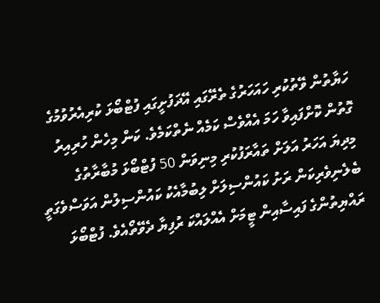ހަޔާތުން ވޭތުކުރި ހައަހަރުގެ ތެރޭގައި އޭދަފުށީގައި ފުޓްބޯޅަ ކުރިއެރުވުމުގެ ގޮތުން ކޮށްފައިވާ ހަމަ އެއްވެސް ކަމެއް ނެތްކަމެވެ. ކަން މިހެން ހުރިއިރު މިދިޔަ އަހަރު އަލަށް ތައާރަފުކުރި މިނިވަން 50 ފުޓްބޯޅަ މުބާރާތުގެ ބެލެނިވެރިކަން ރަށު ކައުންސިލަށް ލިބުމާއެކު ކައުންސިލުން އަވަސްވެގަތީ ރައްޔިތުންގެ ފައިސާއިން ޓީމަށް އެއްލައްކަ ރުފިޔާ ދެވޭތޯއެވެ. ފުޓްބޯޅަ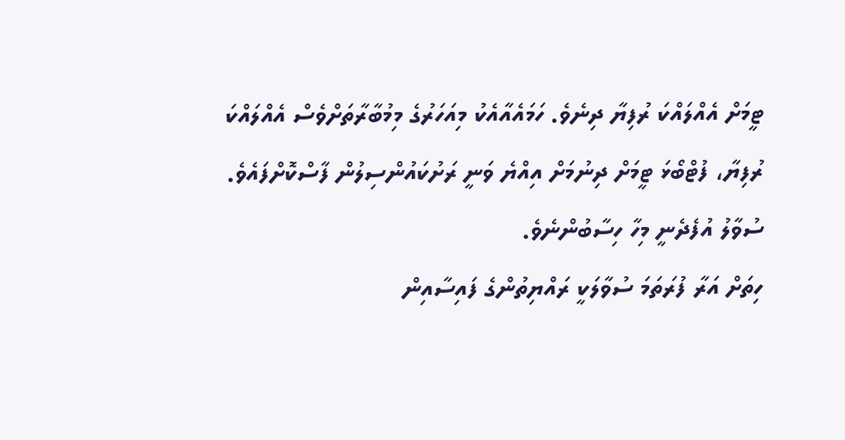ޓީމަށް އެއްލައްކަ ރުފިޔާ ދިނެވެ. ހަމައެއާއެކު މިއަހަރުގެ މިމުބާރާތަށްވެސް އެއްލައްކަ ރުފިޔާ، ފުޓްބޯޅަ ޓީމަށް ދިނުމަށް އިއްޔެ ވަނީ ރަށުކައުންސިލުން ފާސްކޮށްފައެވެ. ސުވާލު އުފެދެނީ މިހާ ހިސާބުންނެވެ.
ހިތަށް އަރާ ފުރަތަމަ ސުވާލަކީ ރައްޔިތުންގެ ފައިސާއިން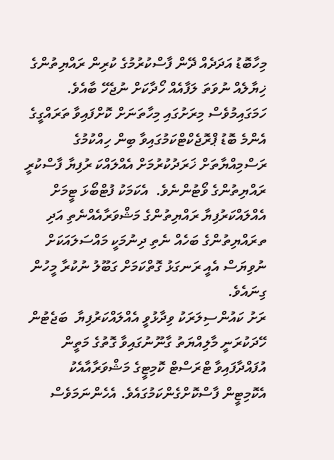މިހާބޮޑު އަދަދެއް ދޭން ފާސްކުރުމުގެ ކުރިން ރައްޔިތުންގެ ޚިޔާލެއް ނުވަތަ ލަފާއެއް ހޯދާކަށް ނުޖެހޭ ބާއެވެ. ހަމަގައިމުވެސް މިރަށުގައި މިހާތަނަށް ކޮށްފައިވާ ތަރައްގީގެ އެންމެ ބޮޑު ޕްރޮޖެކްޓްކަމުގައިވާ ބިން ހިއްކުމުގެ ރަސްމިއްޔާތަށް ޚަރަދުކުރުމަށް އެއްލައްކަ ރުފިޔާ ފާސްކުރީ ރައްޔިތުންގެ ވޯޓުންނެވެ.  އެކަމަކު ފުޓްބޯޅަ ޓީމަށް އެއްލައްކަރުފިޔާ ރައްޔިތުންގެ މަޝްވަރާއެއްނެތި އަދި ތރައްޔިތުންގެ ބަހެއް ނެތި ދިނުމަކީ މައްސަލައަކަށް ނުވިޔަސް އެއީ ރަނގަޅު ގޮތްކަމަށް ގަބޫލު ނުކުރާ މީހުން ގިނައެވެ.
ރަށު ކައުންސިލަރަކު ވިދާޅުވީ އެއްލައްކަރުފިޔާ  ބަޖެޓުން ހޭދަކުރަނީ މާލިއްޔަތު ގާނޫނުގައިވާ ގޮތުގެ މަތީން އުފައްދާފައިވާ ޓްރަސްޓް ކޮމިޓީގެ މަޝްވަރާއާއެކު އެކޮމިޓީން ފާސްކޮށްގެންކަމުގައެވެ. އެހެންނަމަވެސް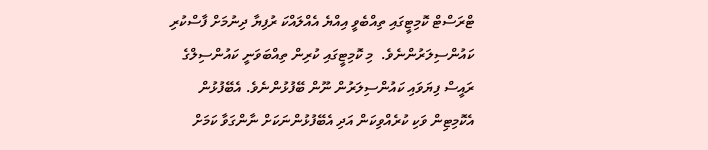ޓްރަސްޓް ކޮމިޓީގައި ތިއްބެވީ އިއްޔެ އެއްލައްކަ ރުފިޔާ ދިނުމަށް ފާސްކުރި ކައުންސިލަރުންނެވެ.  މި ކޮމިޓީގައި ކުރިން ތިއްބަވަނީ ކައުންސިލްގެ ރައީސް ފިޔަވައި ކައުންސިލަރުން ނޫން ބޭފުޅުންނެވެ. އެބޭފުޅުން އެކޮމިޓިން ވަކި ކުރެއްވިކަން އަދި އެބޭފުޅުންނަކަށް ނާންގަވާ ކަމަށް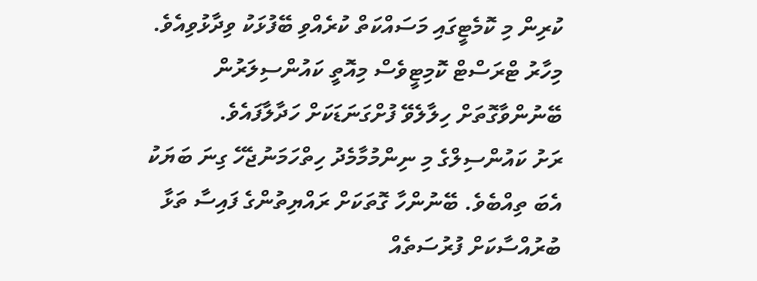ކުރިން މި ކޮމެޓީގައި މަސައްކަތް ކުރެއްވި ބޭފުޅަކު ވިދާޅުވިއެވެ.  މިހާރު ޓްރަސްޓް ކޮމިޓީވެސް މިއޮތީ ކައުންސިލަރުން ބޭނުންވާގޮތަށް ހިލާލެވޭ ފުށްގަނަޑަކަށް ހަދާލާފައެވެ.
ރަށު ކައުންސިލްގެ މި ނިންމުމާމެދު ހިތްހަމަނުޖެހޭ ގިނަ ބަޔަކު އެބަ ތިއްބެވެ. ބޭނުންހާ ގޮތަކަށް ރައްޔިތުންގެ ފައިސާ ތަޅާ ބުރުއްސާކަށް ފުރުސަތެއް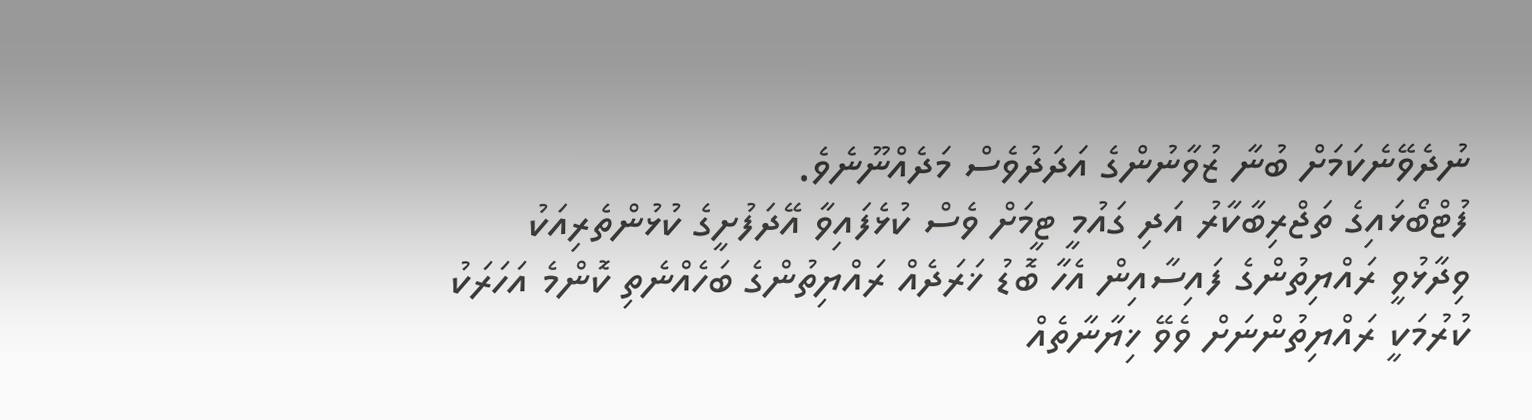ނުދެވޭނެކަމަށް ބުނާ ޒުވާނުންގެ އަދަދުވެސް މަދެއްނޫނެވެ.
ފުޓްބޯޅައިގެ ތަޖްރިބާކާރު އަދި ގައުމީ ޓީމަށް ވެސް ކުޅެފައިވާ އޭދަފުށީގެ ކުޅުންތެރިއަކު ވިދާޅުވީ ރައްޔިތުންގެ ފައިސާއިން އެހާ ބޮޑު ޚަރަދެއް ރައްޔިތުންގެ ބަހެއްނެތި ކޮންމެ އަހަރަކު ކުރުމަކީ ރައްޔިތުންނަށް ވެވޭ ޚިޔާނާތެއް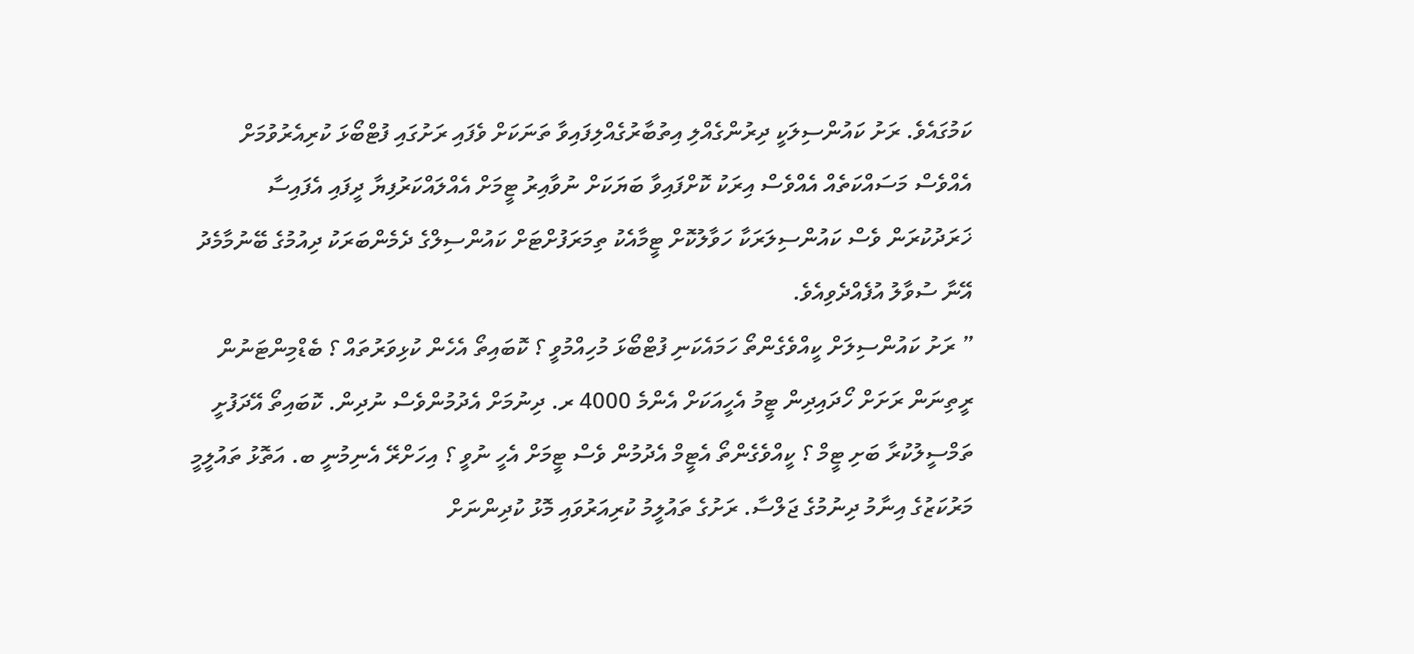ކަމުގައެވެ. ރަށު ކައުންސިލަކީ ދިރުންގެއްލި އިތުބާރުގެއްލިފައިވާ ތަނަކަށް ވެފައި ރަށުގައި ފުޓްބޯޅަ ކުރިއެރުވުމަށް އެއްވެސް މަސައްކަތެއް އެއްވެސް އިރަކު ކޮށްފައިވާ ބަޔަކަށް ނުވާއިރު ޓީމަށް އެއްލައްކަރުފިޔާ ދީފައި އެފައިސާ ޚަރަދުކުރަން ވެސް ކައުންސިލަރަކާ ހަވާލުކޮށް ޓީމާއެކު ތިމަރަފުށްޓަށް ކައުންސިލްގެ ދެމެންބަރަކު ދިއުމުގެ ބޭނުމާމެދު އޭނާ ސުވާލު އުފެއްދެވިއެވެ.
” ރަށު ކައުންސިލަށް ކީއްވެގެންތޯ ހަމައެކަނި ފުޓްބޯޅަ މުހިއްމުވީ ؟ ކޮބައިތޯ އެހެން ކުޅިވަރުތައް ؟ ބެޑްމިންޓަނުން ރީތިނަން ރަށަށް ހޯދައިދިން ޓީމު އެހީއަކަށް އެންމެ 4000 ރ. ދިނުމަށް އެދުމުންވެސް ނުދިން. ކޮބައިތޯ އޭދަފުށީ ތަމްސީލުކުރާ ބަށި ޓީމް ؟ ކީއްވެގެންތޯ އެޓީމް އެދުމުން ވެސް ޓީމަށް އެހީ ނުވީ ؟ އިހަށްރޭ އެނިމުނީ ބ. އަތޮޅު ތައުލީމީ މަރުކަޒުގެ އިނާމު ދިނުމުގެ ޖަލްސާ. ރަށުގެ ތައުލީމު ކުރިއަރުވައި މޮޅު ކުދިންނަށް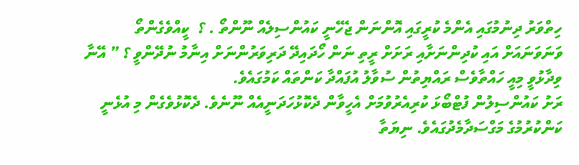ހިތްވަރު ދިނުމުގައި އެންމެ ކުރީގައި އޮންނަން ޖެހޭނީ ކައުންސިލެއް ނޫންތޯ . ؟  ކީއްވެގެންތޯ ވަނަވަނައަށް އައި ކުދިންނަށާއި ރަށަށް ރީތި ނަން ހޯދައިދޭ ދަރިވަރުންނަށް އިނާމު ނުދޭންވީ ؟ ” އޭނާ ވިދާޅުވީ މިއީ ހައްތާވެސް ރައްޔިތުން ސުވާލު އުފައްދާ ކަންތައް ކަމުގައެވެ.
ރަށު ކައުންސިލުން ފުޓްބޯޅަ ކުރިއެރުވުމަށް އެހީވާން ދެކޮޅުހަދަނީއެއް ނޫނެވެ. ދެކޮޅުވެގެން މި އުޅެނީ ކަންކުރުމުގެ މަގްސަދާމެދުގައެވެ. ނިޔަތާ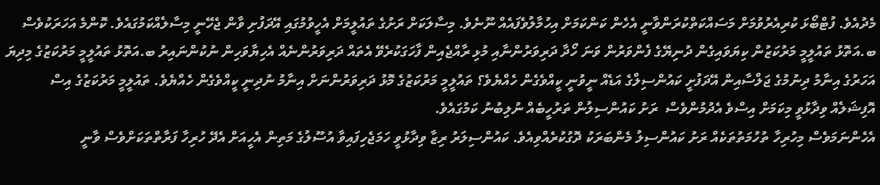މެދުއެވެ. ފުޓްބޯޅަ ކުރިއެރުވުމަށް މަސައްކަތްކުރަންވާނީ އެހެން ކަންކަމަށް އިހުމާލުވެފައެއް ނޫނެވެ. މިސާލަކަށް ރަށުގެ ތައުލީމަށް އެހީވުމުގައި އޭދަފުށި ވާން ޖެހޭނީ މިސާލެއްކަމުގައެވެ. ކޮންމެ އަހަރަކުވެސް ބ.އަތޮޅު ތައުލީމީ މަރުކަޒުން ކިޔަވައިގެން ދުނިޔޭގެ ފެންވަރުން ވަނަ ހޯދާ ދަރިވަރުންނާއި މުޅި ރާއްޖެއިން ފާހަގަކުރެވޭ އެތައް ދަރިވަރުންނެއް އެހިޔާވަހިން ނުކުންނައިރު ބ.އަތޮޅު ތައުލީމީ މަރުކަޒުގެ މިދިޔަ އަހަރުގެ އިނާމު ދިނުމުގެ ޖަލްސާއިން އޭދަފުށީ ކައުންސިލްގެ އަޑެއް ނީވުނީ ކީއްވެގެން ހެއްޔެވެ؟ ތައުލީމީ މަރުކަޒުގެ މޮޅު ދަރިވަރުންނަށް އިނާމު ނުދިނީ ކީއްވެގެން ހެއްޔެވެ. ތައުލީމީ މަރުކަޒުގެ އިސް އޮފިޝަލެއް ވިދާޅުވީ މިކަމަށް އިސްވެ އެދުމުންވެސް  ރަށު ކައުންސިލުން ތަރުހީބެއް ނުލިބުނު ކަމުގައެވެ.
އެހެންނަމަވެސް މިހުރިހާ ތުހުމަތުތަކެއް ރަށު ކައުންސިލު މެންބަރަކު ދޮގުކުރެއްވިއެވެ. ކައުންސިލަރު ރިޒާ ވިދާޅުވީ ހަމަޖެހިފައިވާ އުސޫލުގެ މަތިން އެހީއަށް އެދޭ ހުރިހާ ފަރާތްތަކަށްވެސް ވާނީ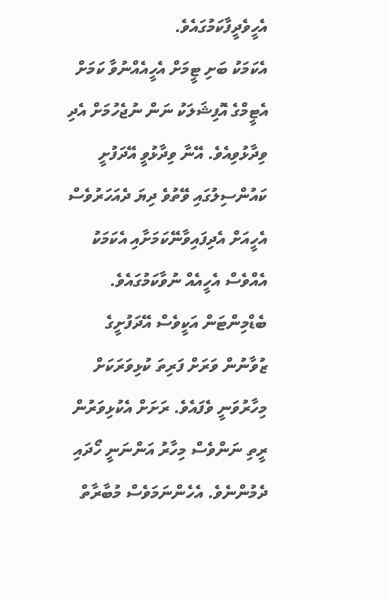އެހީވެދީފާކަމުގައެވެ.
އެކަމަކު ބަށި ޓީމަށް އެހީއެއްނުވާ ކަމަށް އެޓީމްގެ އޮފިޝަލަކު ނަން ނުޖެހުމަށް އެދި ވިދާޅުވިއެވެ. އޭނާ ވިދާޅުވީ އޭދަފުށީ ކައުންސިލުގައި ވޭތުވެ ދިޔަ ދެއަހަރުވެސް އެހީއަށް އެދިފައިވާނޭކަމަށާއި އެކަމަކު އެއްވެސް އެހީއެއް ނުވާކަމުގައެވެ.
ބެޑްމިންޓަން އަކީވެސް އޭދަފުށީގެ ޒުވާނުން ވަރަށް ފަރިތަ ކުޅިވަރަކަށް މިހާރުވަނީ ވެފައެވެ. ރަށަށް އެކުޅިވަރުން ރީތި ނަންވެސް މިހާރު އަންނަނީ ހޯދައި ދެމުންނެވެ. އެހެންނަމަވެސް މުބާރާތް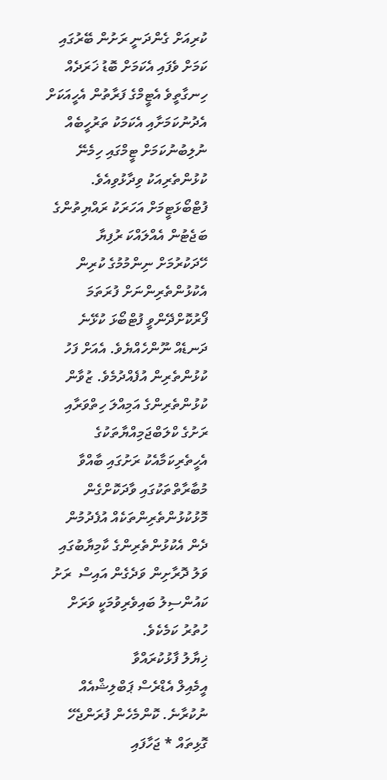ކުރިއަށް ގެންދަނީ ރަށުން ބޭރުގައި ކަމަށް ވެފައި އެކަމަށް ބޮޑު ޚަރަދެއް ހިނގާތީވެ އެޓީމްގެ ފަރާތުން އެހީއަކަށް އެދުނުކަމަށާއި އެކަމަކު ތަރުހީބެއް ނުލިބުނުކަމަށް ޓީމްގައި ހިމެނޭ ކުޅުންތެރިއަކު ވިދާޅުވިއެވެ.
ފުޓްބޯޅަޓީމަށް އަހަރަކު ރައްޔިތުންގެ ބަޖެޓުން އެއްލައްކަ ރުފިޔާ ހޭދަކުރުމަށް ނިންމުމުގެ ކުރިން އެކުޅުންތެރިންނަށް ފުރަތަމަ ފޯރުކޮށްދޭންވީ ފުޓްބޯޅަ ކުޅޭނެ ދަނޑެއް ނޫންހެއްޔެވެ. އެއަށް ފަހު ކުޅުންތެރިން އުފެއްދުމެވެ. ޒުވާން ކުޅުންތެރިންގެ އަމިއްލަ ހިތްވަރާއި  ރަށުގެ ކްލަބްޖަމިއްޔާތަކުގެ އެހީތެރިކަމާއެކު ރަށުގައި ބާއްވާ މުބާރާތްތަކުގައި ވާދަކޮށްގެން މޮޅުކުޅުންތެރިންތަކެއް އުފެދުމުން ދެން އެކުޅުންތެރިންގެ ކާމިޔާބުގައި ވަލު ދޮރާށިން ވަދެގެން އައިސް  ރަށު ކައުންސިލު ބައިވެރިވުމަކީ ވަރަށް ހުތުރު ކަމެކެވެ.
ޚިޔާލު ފާޅުކުރައްވާ
އީމެއިލް އެޑްރެސް ޕަބްލިޝްއެއް ނުކުރާނެ. ކޮންމެހެން ފުރަންޖެހޭ ގޮޅިތައް * ޖަހާފައި